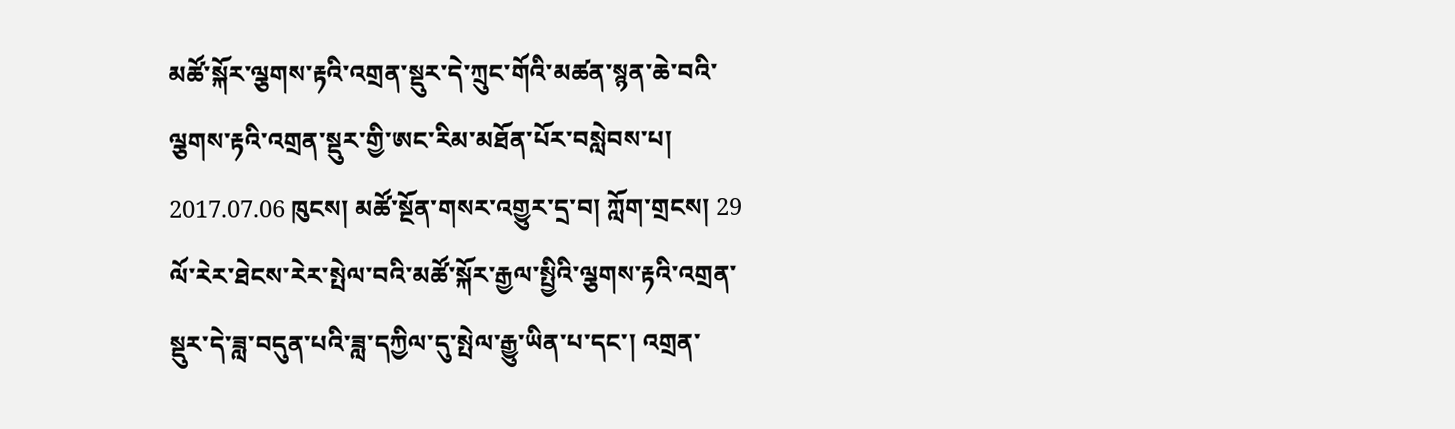མཚོ་སྐོར་ལྕགས་རྟའི་འགྲན་སྡུར་དེ་ཀྲུང་གོའི་མཚན་སྙན་ཆེ་བའི་ལྕགས་རྟའི་འགྲན་སྡུར་གྱི་ཨང་རིམ་མཐོན་པོར་བསླེབས་པ།
2017.07.06 ཁུངས། མཚོ་སྔོན་གསར་འགྱུར་དྲ་བ། ཀློག་གྲངས། 29
ལོ་རེར་ཐེངས་རེར་སྤེལ་བའི་མཚོ་སྐོར་རྒྱལ་སྤྱིའི་ལྕགས་རྟའི་འགྲན་སྡུར་དེ་ཟླ་བདུན་པའི་ཟླ་དཀྱིལ་དུ་སྤེལ་རྒྱུ་ཡིན་པ་དང་། འགྲན་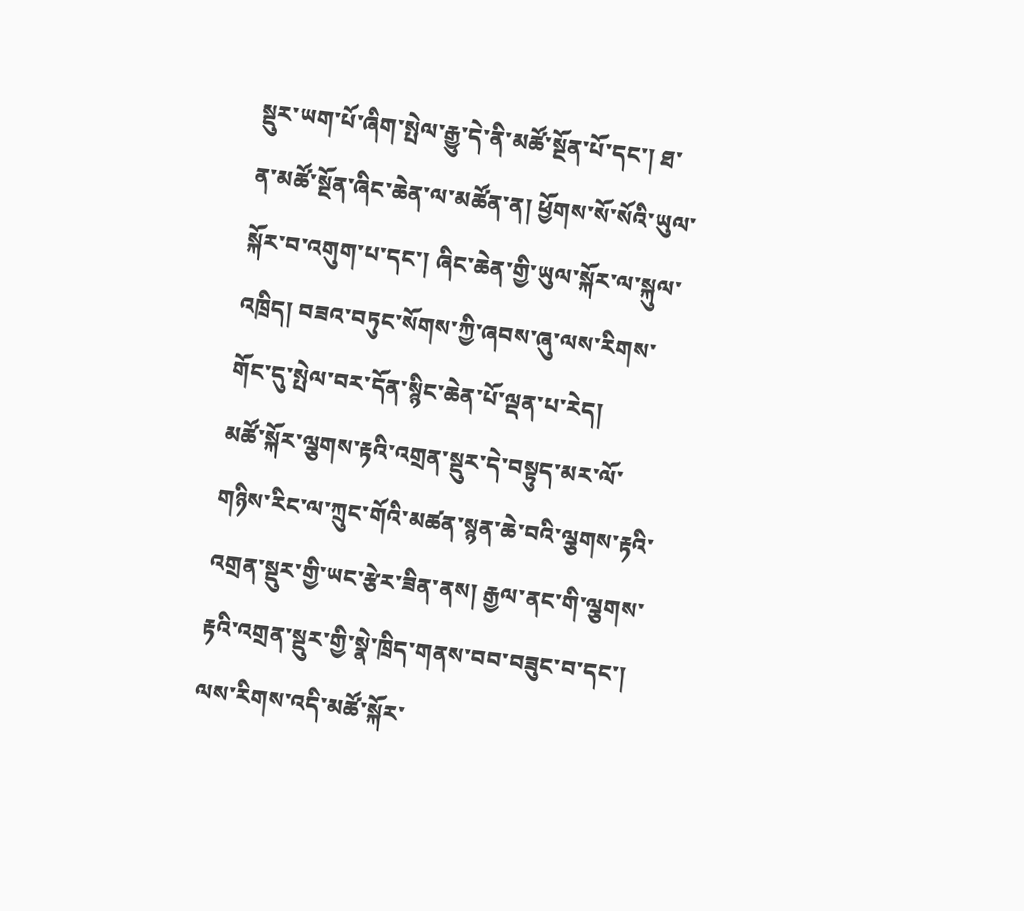སྡུར་ཡག་པོ་ཞིག་སྤེལ་རྒྱུ་དེ་ནི་མཚོ་སྔོན་པོ་དང་། ཐ་ན་མཚོ་སྔོན་ཞིང་ཆེན་ལ་མཚོན་ན། ཕྱོགས་སོ་སོའི་ཡུལ་སྐོར་བ་འགུག་པ་དང་། ཞིང་ཆེན་གྱི་ཡུལ་སྐོར་ལ་སྐུལ་འཁྲིད། བཟའ་བཏུང་སོགས་ཀྱི་ཞབས་ཞུ་ལས་རིགས་གོང་དུ་སྤེལ་བར་དོན་སྙིང་ཆེན་པོ་ལྡན་པ་རེད།
མཚོ་སྐོར་ལྕགས་རྟའི་འགྲན་སྡུར་དེ་བསྟུད་མར་ལོ་གཉིས་རིང་ལ་ཀྲུང་གོའི་མཚན་སྙན་ཆེ་བའི་ལྕགས་རྟའི་འགྲན་སྡུར་གྱི་ཡང་རྩེར་ཟིན་ནས། རྒྱལ་ནང་གི་ལྕགས་རྟའི་འགྲན་སྡུར་གྱི་སྣེ་ཁྲིད་གནས་བབ་བཟུང་བ་དང་། ལས་རིགས་འདི་མཚོ་སྐོར་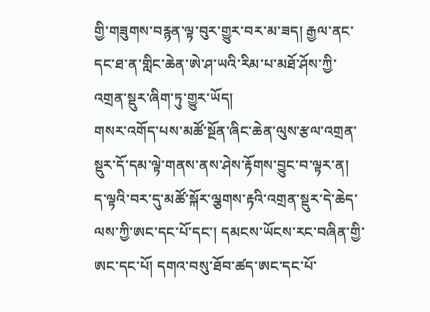གྱི་གཟུགས་བརྙན་ལྟ་བུར་གྱུར་བར་མ་ཟད། རྒྱལ་ནང་དང་ཐ་ན་གླིང་ཆེན་ཨེ་ཤ་ཡའི་རིམ་པ་མཐོ་ཤོས་ཀྱི་འགྲན་སྡུར་ཞིག་ཏུ་གྱུར་ཡོད།
གསར་འགོད་པས་མཚོ་སྔོན་ཞིང་ཆེན་ལུས་རྩལ་འགྲན་སྡུར་དོ་དམ་ལྟེ་གནས་ནས་ཤེས་རྟོགས་བྱུང་བ་ལྟར་ན། ད་ལྟའི་བར་དུ་མཚོ་སྐོར་ལྕགས་རྟའི་འགྲན་སྡུར་དེ་ཆེད་ལས་ཀྱི་ཨང་དང་པོ་དང་། དམངས་ཡོངས་རང་བཞིན་གྱི་ཨང་དང་པོ། དགའ་བསུ་ཐོབ་ཚད་ཨང་དང་པོ་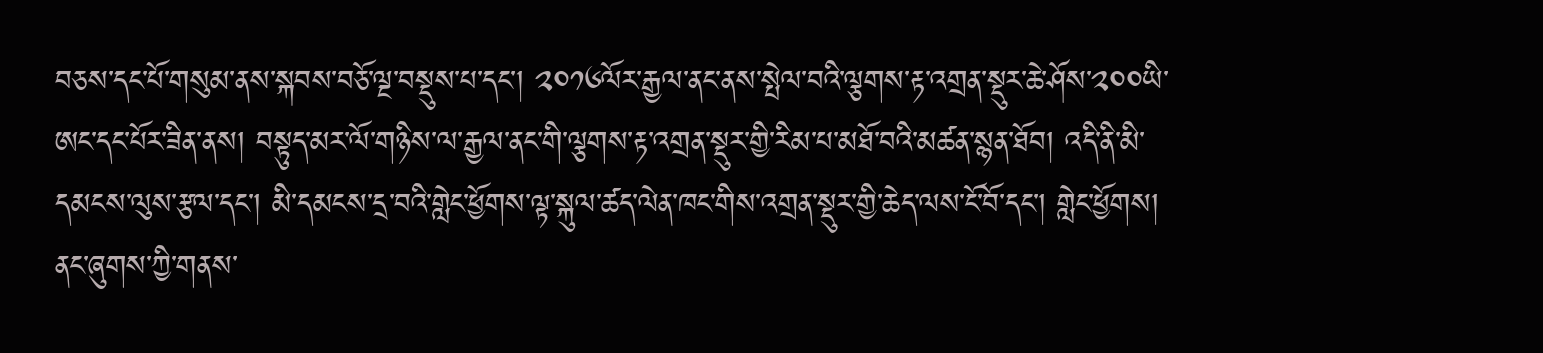བཅས་དང་པོ་གསུམ་ནས་སྐབས་བཅོ་ལྔ་བསྡུས་པ་དང་། ༢༠༡༦ལོར་རྒྱལ་ནང་ནས་སྤེལ་བའི་ལྕགས་རྟ་འགྲན་སྡུར་ཆེ་ཤོས་༢༠༠ཡི་ཨང་དང་པོར་ཟིན་ནས། བསྟུད་མར་ལོ་གཉིས་ལ་རྒྱལ་ནང་གི་ལྕགས་རྟ་འགྲན་སྡུར་གྱི་རིམ་པ་མཐོ་བའི་མཚན་སྙན་ཐོབ། འདི་ནི་མི་དམངས་ལུས་རྩལ་དང་། མི་དམངས་དྲ་བའི་གླེང་ཕྱོགས་ལྟ་སྐུལ་ཚད་ལེན་ཁང་གིས་འགྲན་སྡུར་གྱི་ཆེད་ལས་ངོ་བོ་དང་། གླེང་ཕྱོགས། ནང་ཞུགས་ཀྱི་གནས་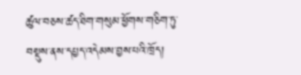ཚུལ་བཅས་ཚད་ཐིག་གསུམ་ཕྱོགས་གཅིག་ཏུ་བསྡུས་ནས་དཔྱད་འདེམས་བྱས་པའི་ཁྲོད།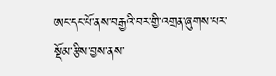ཨང་དང་པོ་ནས་བརྒྱའི་བར་གྱི་འགྲན་ཞུགས་པར་སྡོམ་རྩིས་བྱས་ནས་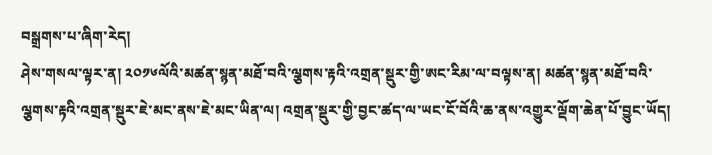བསྒྲགས་པ་ཞིག་རེད།
ཤེས་གསལ་ལྟར་ན། ༢༠༡༦ལོའི་མཚན་སྙན་མཐོ་བའི་ལྕགས་རྟའི་འགྲན་སྡུར་གྱི་ཨང་རིམ་ལ་བལྟས་ན། མཚན་སྙན་མཐོ་བའི་ལྕགས་རྟའི་འགྲན་སྡུར་ཇེ་མང་ནས་ཇེ་མང་ཡིན་ལ། འགྲན་སྡུར་གྱི་བྱང་ཚད་ལ་ཡང་ངོ་བོའི་ཆ་ནས་འགྱུར་ལྡོག་ཆེན་པོ་བྱུང་ཡོད།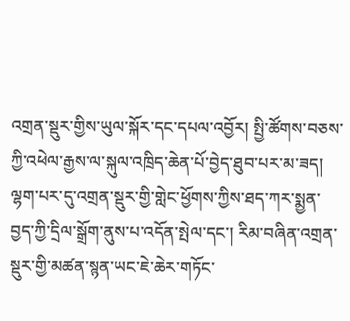འགྲན་སྡུར་གྱིས་ཡུལ་སྐོར་དང་དཔལ་འབྱོར། སྤྱི་ཚོགས་བཅས་ཀྱི་འཕེལ་རྒྱས་ལ་སྐུལ་འཁྲིད་ཆེན་པོ་བྱེད་ཐུབ་པར་མ་ཟད། ལྷག་པར་དུ་འགྲན་སྡུར་གྱི་གླེང་ཕྱོགས་ཀྱིས་ཐད་ཀར་སྨྱན་བྱད་ཀྱི་དྲིལ་སྒྲོག་ནུས་པ་འདོན་སྤེལ་དང་། རིམ་བཞིན་འགྲན་སྡུར་གྱི་མཚན་སྙན་ཡང་ཇེ་ཆེར་གཏོང་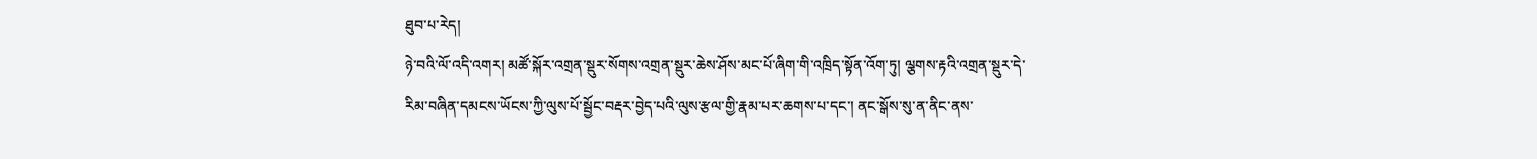ཐུབ་པ་རེད།
ཉེ་བའི་ལོ་འདི་འགར། མཚོ་སྐོར་འགྲན་སྡུར་སོགས་འགྲན་སྡུར་ཆེས་ཤོས་མང་པོ་ཞིག་གི་འཁྲིད་སྟོན་འོག་ཏུ། ལྕགས་རྟའི་འགྲན་སྡུར་དེ་རིམ་བཞིན་དམངས་ཡོངས་ཀྱི་ལུས་པོ་སྦྱོང་བརྡར་བྱེད་པའི་ལུས་རྩལ་གྱི་རྣམ་པར་ཆགས་པ་དང་། ནང་སྒོས་སུ་ན་ནིང་ནས་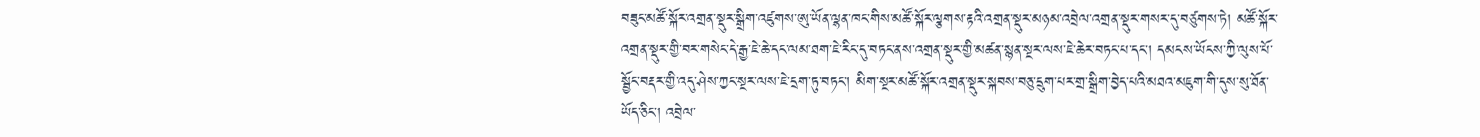བཟུང་མཚོ་སྐོར་འགྲན་སྡུར་སྒྲིག་འཛུགས་ཨུ་ཡོན་ལྷན་ཁང་གིས་མཚོ་སྐོར་ལྕགས་རྟའི་འགྲན་སྡུར་མཉམ་འབྲེལ་འགྲན་སྡུར་གསར་དུ་བཙུགས་ཏེ། མཚོ་སྐོར་འགྲན་སྡུར་གྱི་བར་གསེང་དེ་རྒྱ་ཇེ་ཆེ་དང་ལམ་ཐག་ཇེ་རིང་དུ་བཏང་ནས་འགྲན་སྡུར་གྱི་མཚན་སྙན་སྔར་ལས་ཇེ་ཆེར་བཏང་པ་དང་། དམངས་ཡོངས་ཀྱི་ལུས་པོ་སྦྱོང་བརྡར་གྱི་འདུ་ཤེས་ཀྱང་སྔར་ལས་ཇེ་དྲག་ཏུ་བཏང་། མིག་སྔར་མཚོ་སྐོར་འགྲན་སྡུར་སྐབས་བཅུ་དྲུག་པར་གྲ་སྒྲིག་བྱེད་པའི་མཐའ་མཇུག་གི་དུས་སུ་ཐོན་ཡོད་ཅིང་། འབྲེལ་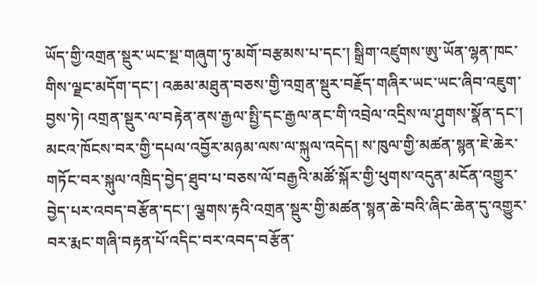ཡོད་གྱི་འགྲན་སྡུར་ཡང་སྔ་གཞུག་ཏུ་མགོ་བརྩམས་པ་དང་། སྒྲིག་འཛུགས་ཨུ་ཡོན་ལྷན་ཁང་གིས་ལྗང་མདོག་དང་། འཆམ་མཐུན་བཅས་གྱི་འགྲན་སྡུར་བརྗོད་གཞིར་ཡང་ཡང་ཞིབ་འཇུག་བྱས་ཏེ། འགྲན་སྡུར་ལ་བརྟེན་ནས་རྒྱལ་སྤྱི་དང་རྒྱལ་ནང་གི་འབྲེལ་འདྲིས་ལ་ཤུགས་སྣོན་དང་། མངའ་ཁོངས་བར་གྱི་དཔལ་འབྱོར་མཉམ་ལས་ལ་སྐུལ་འདེད། ས་ཁུལ་གྱི་མཚན་སྙན་ཇེ་ཆེར་གཏོང་བར་སྐུལ་འཁྲིད་བྱེད་ཐུབ་པ་བཅས་ལོ་བརྒྱའི་མཚོ་སྐོར་གྱི་ཕུགས་འདུན་མངོན་འགྱུར་བྱེད་པར་འབད་བརྩོན་དང་། ལྕགས་རྟའི་འགྲན་སྡུར་གྱི་མཚན་སྙན་ཆེ་བའི་ཞིང་ཆེན་དུ་འགྱུར་བར་རྨང་གཞི་བརྟན་པོ་འདིང་བར་འབད་བརྩོན་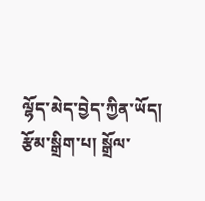ལྷོད་མེད་བྱེད་ཀྱིན་ཡོད།
རྩོམ་སྒྲིག་པ། སྒྲོལ་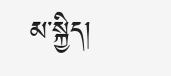མ་སྐྱིད།